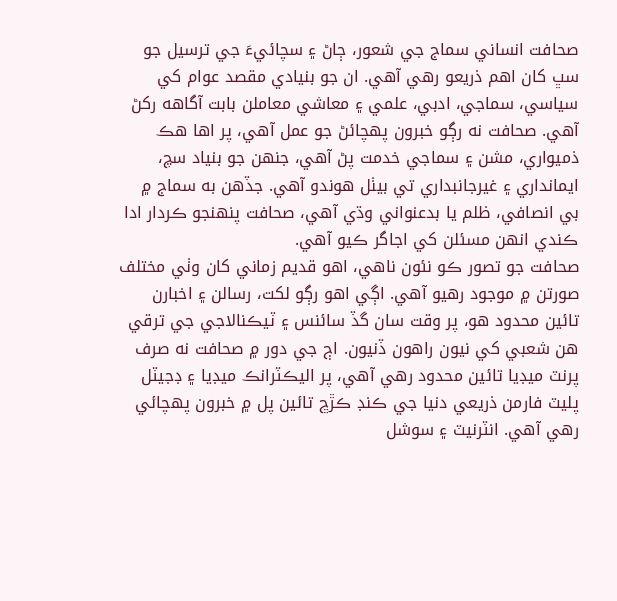صحافت انساني سماج جي شعور، ڄاڻ ۽ سچائيءَ جي ترسيل جو سڀ کان اهم ذريعو رهي آهي. ان جو بنيادي مقصد عوام کي سياسي، سماجي، ادبي، علمي ۽ معاشي معاملن بابت آگاهه رکڻ آهي. صحافت نه رڳو خبرون پهچائڻ جو عمل آهي، پر اها هڪ ذميواري، مشن ۽ سماجي خدمت پڻ آهي، جنهن جو بنياد سچ، ايمانداري ۽ غيرجانبداري تي بيٺل هوندو آهي. جڏهن به سماج ۾ بي انصافي، ظلم يا بدعنواني وڌي آهي، صحافت پنهنجو ڪردار ادا ڪندي انهن مسئلن کي اجاگر ڪيو آهي.
صحافت جو تصور ڪو نئون ناهي، اهو قديم زماني کان وٺي مختلف صورتن ۾ موجود رهيو آهي. اڳي اهو رڳو لکت، رسالن ۽ اخبارن تائين محدود هو، پر وقت سان گڏ سائنس ۽ ٽيڪنالاجي جي ترقي هن شعبي کي نيون راهون ڏنيون. اڄ جي دور ۾ صحافت نه صرف پرنٽ ميڊيا تائين محدود رهي آهي، پر اليڪٽرانڪ ميڊيا ۽ ڊجيٽل پليٽ فارمن ذريعي دنيا جي ڪنڊ ڪڙڇ تائين پل ۾ خبرون پهچائي رهي آهي. انٽرنيٽ ۽ سوشل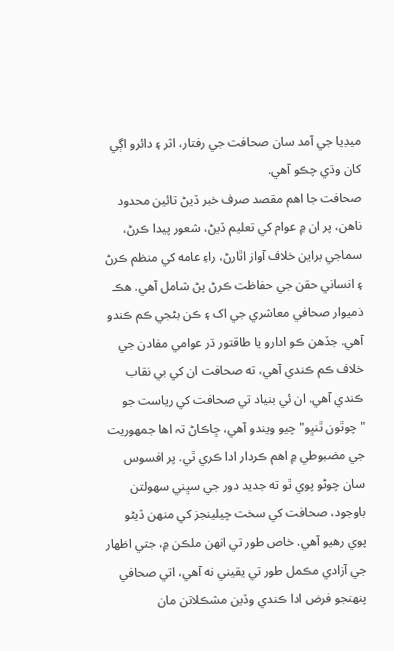ميڊيا جي آمد سان صحافت جي رفتار، اثر ۽ دائرو اڳي کان وڌي چڪو آهي.
صحافت جا اهم مقصد صرف خبر ڏيڻ تائين محدود ناهن، پر ان ۾ عوام کي تعليم ڏيڻ، شعور پيدا ڪرڻ، سماجي براين خلاف آواز اٿارڻ، راءِ عامه کي منظم ڪرڻ ۽ انساني حقن جي حفاظت ڪرڻ پڻ شامل آهي. هڪ ذميوار صحافي معاشري جي اک ۽ ڪن بڻجي ڪم ڪندو آهي. جڏهن ڪو ادارو يا طاقتور ڌر عوامي مفادن جي خلاف ڪم ڪندي آهي، ته صحافت ان کي بي نقاب ڪندي آهي. ان ئي بنياد تي صحافت کي رياست جو "چوٿون ٿنڀو" چيو ويندو آهي، ڇاڪاڻ تہ اها جمهوريت جي مضبوطي ۾ اهم ڪردار ادا ڪري ٿي. پر افسوس سان چوڻو پوي ٿو ته جديد دور جي سڀني سهولتن باوجود، صحافت کي سخت چيلينجز کي منهن ڏيڻو پوي رهيو آهي. خاص طور تي انهن ملڪن ۾، جتي اظهار جي آزادي مڪمل طور تي يقيني نه آهي، اتي صحافي پنهنجو فرض ادا ڪندي وڏين مشڪلاتن مان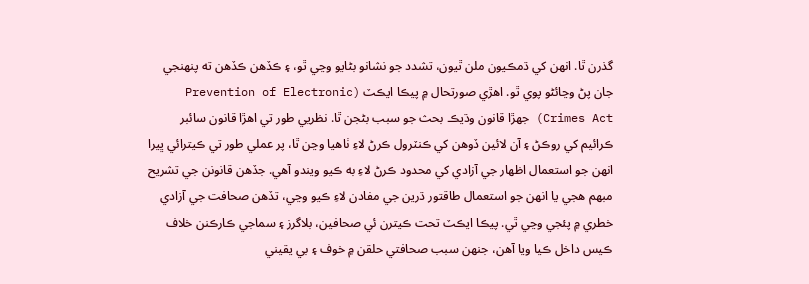گذرن ٿا. انهن کي ڌمڪيون ملن ٿيون، تشدد جو نشانو بڻايو وڃي ٿو، ۽ ڪڏهن ڪڏهن ته پنهنجي جان پڻ وڃائڻو پوي ٿو. اهڙي صورتحال ۾ پيڪا ايڪٽ (Prevention of Electronic Crimes Act) جهڙا قانون وڌيڪ بحث جو سبب بڻجن ٿا. نظريي طور تي اهڙا قانون سائبر ڪرائيم کي روڪڻ ۽ آن لائين ڏوهن کي ڪنٽرول ڪرڻ لاءِ ٺاهيا وڃن ٿا، پر عملي طور تي ڪيترائي ڀيرا انهن جو استعمال اظهار جي آزادي کي محدود ڪرڻ لاءِ به ڪيو ويندو آهي. جڏهن قانونن جي تشريح مبهم هجي يا انهن جو استعمال طاقتور ڌرين جي مفادن لاءِ ڪيو وڃي، تڏهن صحافت جي آزادي خطري ۾ پئجي وڃي ٿي. پيڪا ايڪٽ تحت ڪيترن ئي صحافين، بلاگرز ۽ سماجي ڪارڪنن خلاف ڪيس داخل ڪيا ويا آهن، جنهن سبب صحافتي حلقن ۾ خوف ۽ بي يقيني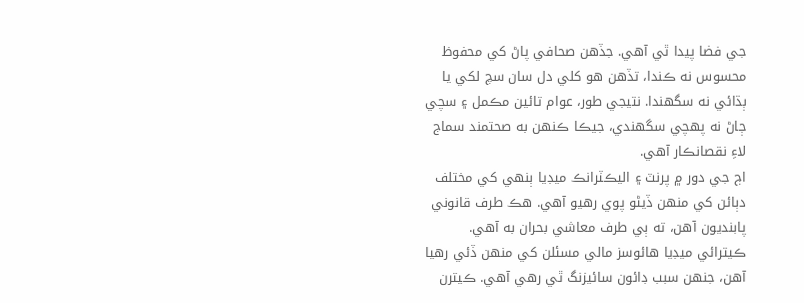جي فضا پيدا ٿي آهي. جڏهن صحافي پاڻ کي محفوظ محسوس نه ڪندا، تڏهن هو کلي دل سان سچ لکي يا ٻڌائي نه سگهندا. نتيجي طور، عوام تائين مڪمل ۽ سچي ڄاڻ نه پهچي سگهندي، جيڪا ڪنهن به صحتمند سماج لاءِ نقصانڪار آهي.
اڄ جي دور ۾ پرنٽ ۽ اليڪٽرانڪ ميڊيا ٻنهي کي مختلف دٻائن کي منهن ڏيڻو پوي رهيو آهي. هڪ طرف قانوني پابنديون آهن، ته ٻي طرف معاشي بحران به آهي. ڪيترائي ميڊيا هائوسز مالي مسئلن کي منهن ڏئي رهيا آهن، جنهن سبب ڊائون سائيزنگ ٿي رهي آهي. ڪيترن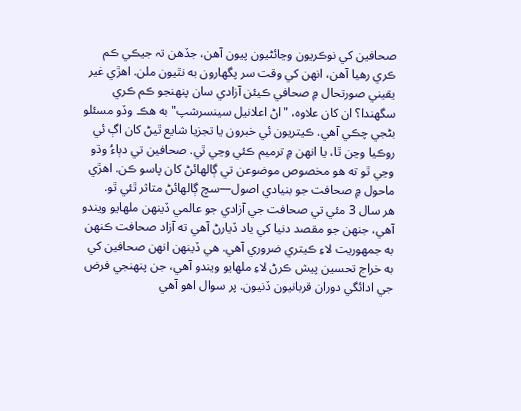صحافين کي نوڪريون وڃائڻيون پيون آهن، جڏهن تہ جيڪي ڪم ڪري رهيا آهن، انهن کي وقت سر پگهارون به نٿيون ملن. اهڙي غير يقيني صورتحال ۾ صحافي ڪيئن آزادي سان پنهنجو ڪم ڪري سگهندا؟ ان کان علاوه، "اڻ اعلانيل سينسرشپ" به هڪ وڏو مسئلو بڻجي چڪي آهي. ڪيتريون ئي خبرون يا تجزيا شايع ٿيڻ کان اڳ ئي روڪيا وڃن ٿا، يا انهن ۾ ترميم ڪئي وڃي ٿي. صحافين تي دٻاءُ وڌو وڃي ٿو ته هو مخصوص موضوعن تي ڳالهائڻ کان پاسو ڪن. اهڙي ماحول ۾ صحافت جو بنيادي اصول—سچ ڳالهائڻ متاثر ٿئي ٿو.
هر سال 3 مئي تي صحافت جي آزادي جو عالمي ڏينهن ملهايو ويندو آهي، جنهن جو مقصد دنيا کي ياد ڏيارڻ آهي ته آزاد صحافت ڪنهن به جمهوريت لاءِ ڪيتري ضروري آهي. هي ڏينهن انهن صحافين کي به خراج تحسين پيش ڪرڻ لاءِ ملهايو ويندو آهي، جن پنهنجي فرض جي ادائگي دوران قربانيون ڏنيون. پر سوال اهو آهي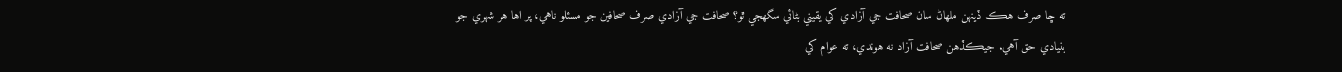ته ڇا صرف هڪ ڏينهن ملهاڻ سان صحافت جي آزادي کي يقيني بڻائي سگهجي ٿو؟ صحافت جي آزادي صرف صحافين جو مسئلو ناهي، پر اها هر شهري جو بنيادي حق آهي. جيڪڏهن صحافت آزاد نه هوندي، ته عوام کي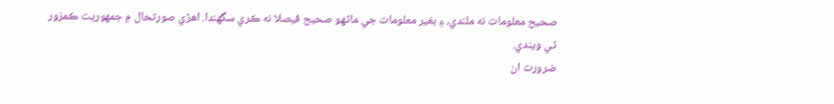صحيح معلومات نه ملندي، ۽ بغير معلومات جي ماڻهو صحيح فيصلا نه ڪري سگهندا. اهڙي صورتحال ۾ جمهوريت ڪمزور ٿي ويندي.
ضرورت ان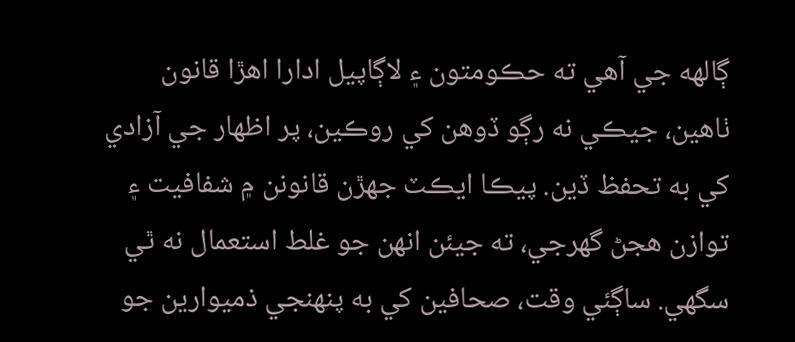ڳالهه جي آهي ته حڪومتون ۽ لاڳاپيل ادارا اهڙا قانون ٺاهين، جيڪي نه رڳو ڏوهن کي روڪين، پر اظهار جي آزادي کي به تحفظ ڏين. پيڪا ايڪٽ جهڙن قانونن ۾ شفافيت ۽ توازن هجڻ گهرجي، ته جيئن انهن جو غلط استعمال نه ٿي سگهي. ساڳئي وقت، صحافين کي به پنهنجي ذميوارين جو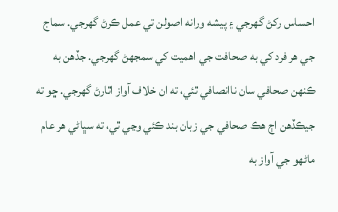احساس رکڻ گهرجي ۽ پيشه ورانه اصولن تي عمل ڪرڻ گهرجي. سماج جي هر فرد کي به صحافت جي اهميت کي سمجهڻ گهرجي. جڏهن به ڪنهن صحافي سان ناانصافي ٿئي، ته ان خلاف آواز اٿارڻ گهرجي. ڇو ته جيڪڏهن اڄ هڪ صحافي جي زبان بند ڪئي وڃي ٿي، ته سڀاڻي هر عام ماڻهو جي آواز به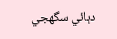دٻائي سگهجي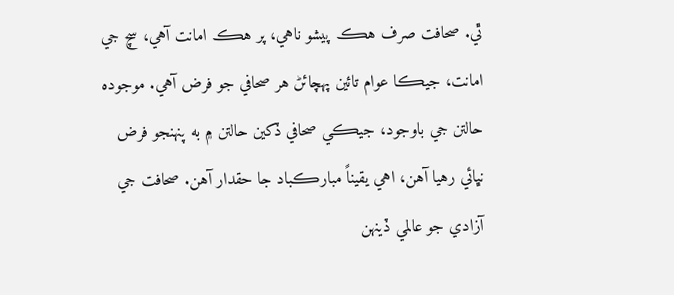ٿي. صحافت صرف هڪ پيشو ناهي، پر هڪ امانت آهي، سچ جي امانت، جيڪا عوام تائين پهچائڻ هر صحافي جو فرض آهي. موجوده حالتن جي باوجود، جيڪي صحافي ڏکين حالتن ۾ به پنهنجو فرض نڀائي رهيا آهن، اهي يقيناً مبارڪباد جا حقدار آهن. صحافت جي آزادي جو عالمي ڏينهن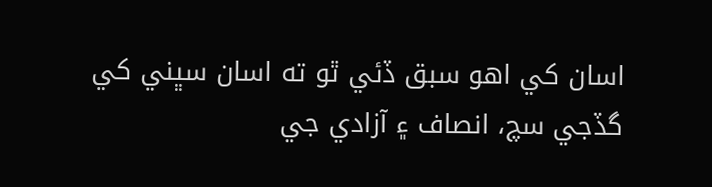اسان کي اهو سبق ڏئي ٿو ته اسان سڀني کي گڏجي سچ، انصاف ۽ آزادي جي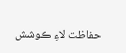حفاظت لاءِ ڪوشش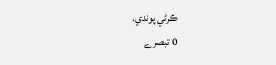ڪرڻي پوندي.
0 تبصرے